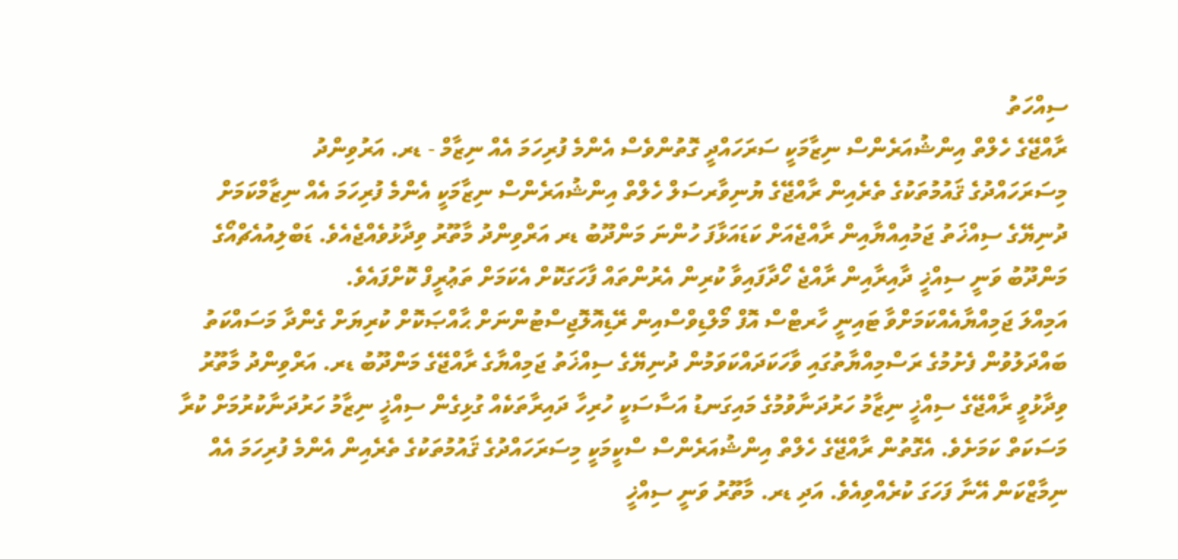ސިއްހަތު
ރާއްޖޭގެ ހެލްތް އިންޝުއަރެންސް ނިޒާމަކީ ސަރަހައްދީ ގޮތުންވެސް އެންމެ ފުރިހަމަ އެއް ނިޒާމް - ޑރ. އަރުވިންދު
މިސަރަހައްދުގެ ޤައުމުތަކުގެ ތެރެއިން ރާއްޖޭގެ ޔުނިވާރސަލް ހެލްތް އިންޝުއަރެންސް ނިޒާމަކީ އެންމެ ފުރިހަމަ އެއް ނިޒާމްކަމަށް ދުނިޔޭގެ ސިއްޚަތު ޖަމުއިއްޔާއިން ރާއްޖެއަށް ކަޑައަޅާފަ ހުންނަ މަންދޫބު ޑރ އަރްވިންދު މާތޫރު ވިދާޅުވެއްޖެއެވެ. ޑަބްލިއުއެޗްއޯގެ މަންދޫބު ވަނީ ސިއްޚީ ދާއިރާއިން ރާއްޖެ ހޯދާފައިވާ ކުރިން އެރުންތައް ފާހަގަކޮށް އެކަމަށް ތަޢުރީފް ކޮށްފައެވެ.
އަމިއްލަ ޖަމިއްޔާއެއްކަމަށްވާ ޓައިނީ ހާރޓްސް އޮފް މޯލްޑިވްސްއިން ރޭޑިއޮލޮޖިސްޓުންނަށް ޙާއްޞަކޮށް ކުރިޔަށް ގެންދާ މަސައްކަތު ބައްދަލުވުން ފެށުމުގެ ރަސްމިއްޔާތުގައި ވާހަކަދައްކަވަމުން ދުނިޔޭގެ ސިއްޚަތު ޖަމިއްޔާގެ ރާއްޖޭގެ މަންދޫބު ޑރ. އަރްވިންދު މާތޫރު ވިދާޅުވީ ރާއްޖޭގެ ސިއްޚީ ނިޒާމު ހަރުދަނާވުމުގެ މައިގަނޑު އަސާސަކީ ހުރިހާ ދައިރާތަކެއް ގުޅިގެން ސިއްޚީ ނިޒާމު ހަރުދަނާކުރުމަށް ކުރާ މަސަކަތް ކަމަށެވެ. އެގޮތުން ރާއްޖޭގެ ހެލްތް އިންޝުއަރެންސް ސްކީމަކީ މިސަރަހައްދުގެ ޤައުމުތަކުގެ ތެރެއިން އެންމެ ފުރިހަމަ އެއް ނިމާޒްކަން އޭނާ ފަހަގަ ކުރެއްވިއެވެ. އަދި ޑރ. މާތޫރު ވަނީ ސިއްޚީ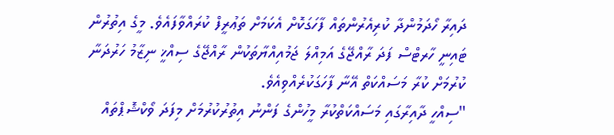ދައިރާ ހޯދަމުންދާ ކުރިއެރުންތައް ފާހަގަކޮށް އެކަމަށް ތަޢުރީފް ކުރައްވާފައެވެ. މީގެ އިތުރުން ޓައިނީ ހާރޓްސް ފަދަ ރާއްޖޭގެ އަމިއްލަ ޖަމުއިއްޔާތަކުން ރާއްޖޭގެ ސިއްޚީ ނިޒާމު ހަރުދަނާ ކުރުމަށް ކުރާ މަސައްކަތް އޭނާ ފާހަގަކުރެއްވިއެވެ.
"ސިއްހީ ދާއިރާގައި މަސައްކަތްކުރާ މީހުންގެ ފަންނު އިތުރުކުރުމަށް މިފަދަ ވޯކްޝޮޕްތައް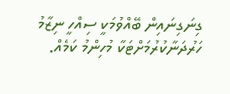ގިނަގިނައިން ބޭއްވުމަކީ ސިއްހީ ނިޒާމު ހަރުދަނާކުރުމަށްޓަކާ މުހިންމު ކަމެއް.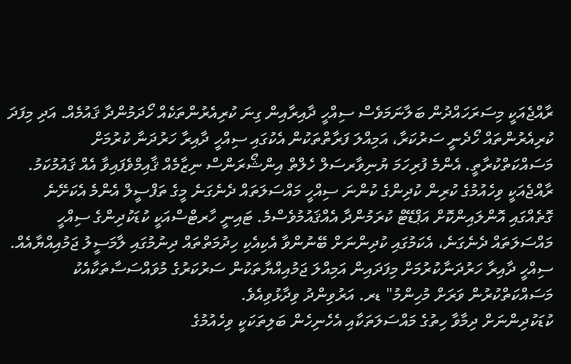ރާއްޖެއަކީ މިސަރަހައްދުން ބަލާނަމަވެސް ސިއްހީ ދާއިރާއިން ގިނަ ކުރިއެރުންތަކެއް ހޯދަމުންދާ ޤައުމެއް. އަދި މިފަދަ ކުރިއެރުންތައް ހޯދެނީ ސަރުކަރާ، އަމިއްލަ ފަރާތްތަކުން އެކުގައި ސިއްހީ ދާއިރާ ހަރުދަނާ ކުރުމަށް މަސައްކަތްކުރާތީ. އެންމެ ފުރިހަމަ ޔުނިވާރސަލް ހެލްތް އިންޝޯރަންސް ނިޒާމެއް ޤާއިމްވެފައިވާ އެއް ޤައުމުކަމު. ރާއްޖެއަކީ ވިހެއުމުގެ ކުރިން ކުދިންގެ ކުންނަ ސިއްހީ މައްސަލަތައް ދެނެގަނެ މީގެ ތަފްސީލް އެންމެ އެކަށޭނެ ގޮތެއްގައި އޮންލައިންކޮށް އަޕްޑޭޓް ކުރަމުންދާ އެއްޤައުމުވެސްމެ. ޓައިނީ ހާރޓްސްއަކީ ކުޑަކުދިންގެ ސިއްހީ މައްސަލަތައް ދެނެގަނެ، އެކަމުގައި ކުދިންނަށް ބޭނުންވާ އެކިއެކި ހިދުމަތްތައް ދިނުމުގައި ލާމަސީލު ޖަމުއިއްޔާއެއް. ސިއްހީ ދާއިރާ ހަރުދަނާކުރުމަށް މިފަދައިން އަމިއްލަ ޖަމުއިއްޔާތަކުން ސަރުކަރުގެ މުވައްސަސާތަކާއެކު މަސައްކަތްކުރުން ވަރަށް މުހިންމު" ޑރ. އަރުވިންދު ވިދާޅުވިއެވެ.
ކުޑަކުދިންނަށް ދިމާވާ ހިތުގެ މައްސަލަތަކާއި އެހެނިހެން ބަލިތަކަކީ ވިހެއުމުގެ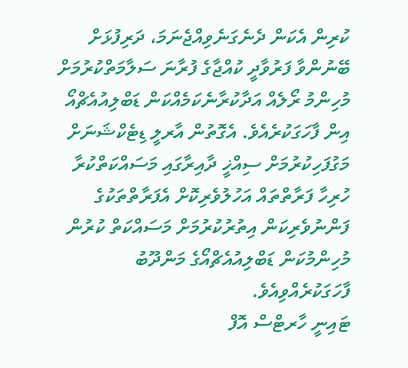ކުރިން އެކަން ދެނެގަނެވިއްޖެނަމަ، ދަރިފުޅަށް ބޭނުންވާ ފަރުވާދީ ކުއްޖާގެ ފުރާނަ ސަލާމަތްކުރުމަށް މުހިންމު ރޯލެއް އަދާކުރާނެކަމެއްކަން ޑަބްލިއުއެޗްއޯ އިން ފާހަގަކުރެއެވެ. އެގޮތުން އާރލީ ޑިޓެކްޝަނަށް މަގުފަހިކުރުމަށް ސިއްޚީ ދާއިރާގައި މަސައްކަތްކުރާ ހުރިހާ ފަރާތްތައް އަހުލުވެރިކޮށް އެފަރާތްތަކުގެ ފަންނުވެރިކަން އިތުރުކުރުމަށް މަސައްކަތް ކުރުން މުހިންމުކަން ޑަބްލިއުއެޗްއޯގެ މަންދޫބު ފާހަގަކުރެއްވިއެވެ.
ޓައިނީ ހާރޓްސް އޮފް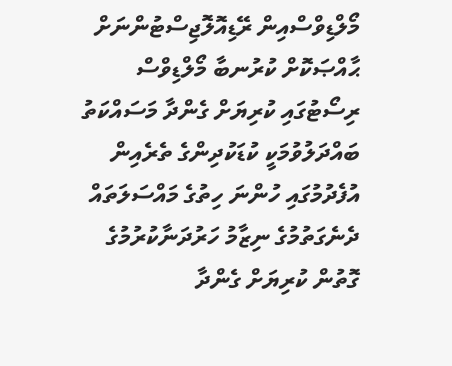މޯލްޑިވްސްއިން ރޭޑިއޮލޮޖިސްޓުންނަށް ޙާއްޞަކޮށް ކުރުނބާ މޯލްޑިވްސް ރިސޯޓުގައި ކުރިޔަށް ގެންދާ މަސައްކަތު ބައްދަލުވުމަކީ ކުޑަކުދިންގެ ތެރެއިން އުފެދުމުގައި ހުންނަ ހިތުގެ މައްސަލަތައް ދެނެގަތުމުގެ ނިޒާމު ހަރުދަނާކުރުމުގެ ގޮތުން ކުރިޔަށް ގެންދާ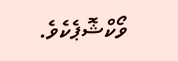ވޯކްޝޮޕެކެވެ.